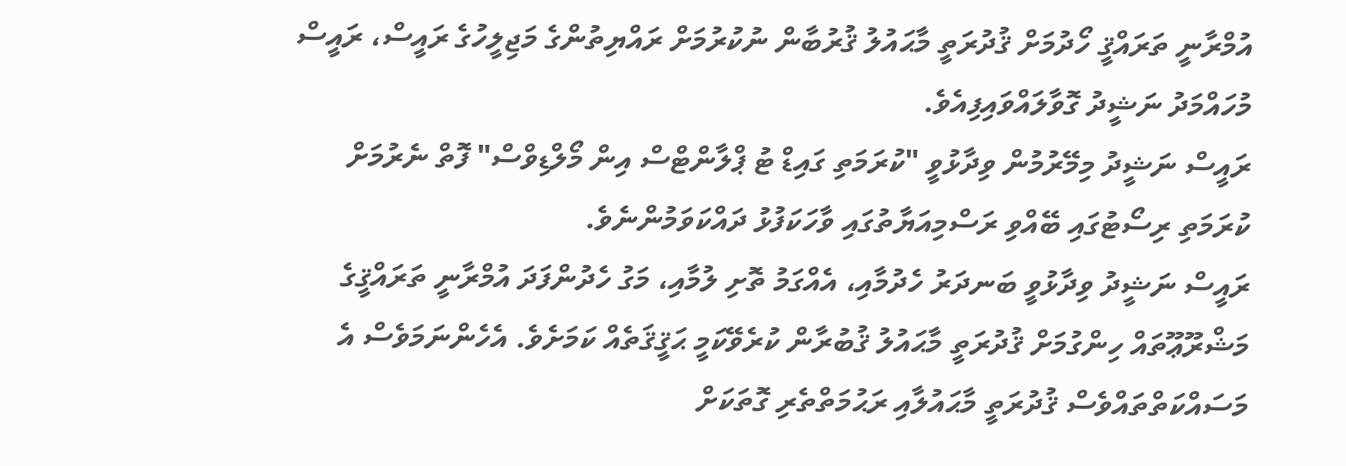އުމްރާނީ ތަރައްޤީ ހޯދުމަށް ޤުދުރަތީ މާޙައުލު ޤުރުބާން ނުކުރުމަށް ރައްޔިތުންގެ މަޖިލީހުގެ ރައީސް، ރައީސް މުހައްމަދު ނަޝީދު ގޮވާލައްވައިފިއެވެ.
ރައީސް ނަޝީދު މިމޭރުމުން ވިދާޅުވީ "ކުރަމަތި ގައިޑް ޓު ޕްލާންޓްސް އިން މޯލްޑިވްސް" ފޮތް ނެރުމަށް ކުރަމަތި ރިސޯޓުގައި ބޭއްވި ރަސްމިއަޔާތުގައި ވާހަކަފުޅު ދައްކަވަމުންނެވެ.
ރައީސް ނަޝީދު ވިދާޅުވީ ބަނދަރު ހެދުމާއި، އެއްގަމު ތޮށި ލުމާއި، މަގު ހެދުންފަދަ އުމްރާނީ ތަރައްޤީގެ މަޝްރޫޢޫތައް ހިންގުމަށް ޤުދުރަތީ މާޙައުލު ޤުބުރާން ކުރެވޭކަމީ ޙަޤީޤަތެއް ކަމަށެވެ. އެހެންނަމަވެސް އެ މަސައްކަތްތައްވެސް ޤުދުރަތީ މާޙައުލާއި ރަޙުމަތްތެރި ގޮތަކަށް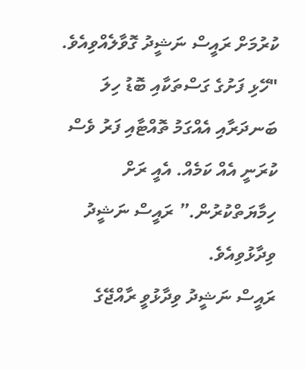ކުރުމަށް ރައީސް ނަޝީދު ގޮވާލެއްވިއެވެ.
"ހޭޅި ފަށުގެ ގަސްތަކާއި ބޮޑު ހިލަ ބަނދަރާއި އެއްގަމު ތޮއްޓާއި ފަރު ވެސް ކުރަނީ އެއް ކަމެއް. އެއީ ރަށް ހިމާޔަތްކުރުން.” ރައީސް ނަޝީދު ވިދާޅުވިއެވެ.
ރައީސް ނަޝީދު ވިދާޅުވީ ރާއްޖޭގެ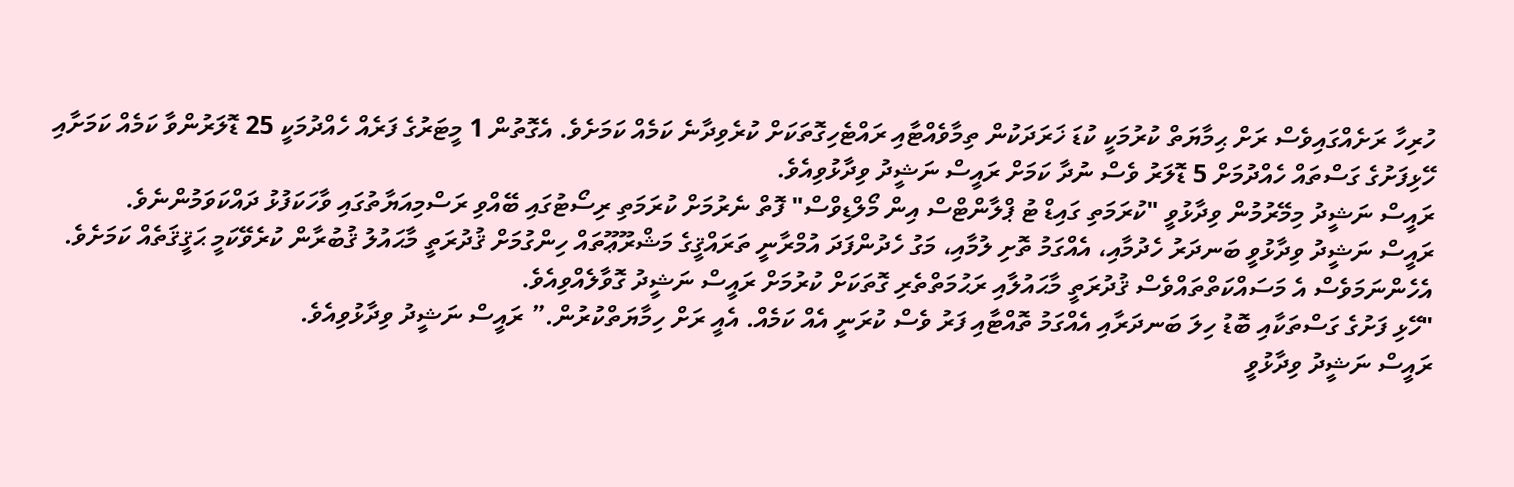ހުރިހާ ރަށެއްގައިވެސް ރަށް ޙިމާޔަތް ކުރުމަކީ ކުޑަ ޚަރަދަކުން ތިމާވެއްޓާއި ރައްޓެހިގޮތަކަށް ކުރެވިދާނެ ކަމެއް ކަމަށެވެ. އެގޮތުން 1 މީޓަރުގެ ފަރެއް ހެއްދުމަކީ 25 ޑޮލަރުންވާ ކަމެއް ކަމަށާއި ހޭޅިފަށުގެ ގަސްތައް ހެއްދުމަށް 5 ޑޮލަރު ވެސް ނުދާ ކަމަށް ރައީސް ނަޝީދު ވިދާޅުވިއެވެ.
ރައީސް ނަޝީދު މިމޭރުމުން ވިދާޅުވީ "ކުރަމަތި ގައިޑް ޓު ޕްލާންޓްސް އިން މޯލްޑިވްސް" ފޮތް ނެރުމަށް ކުރަމަތި ރިސޯޓުގައި ބޭއްވި ރަސްމިއަޔާތުގައި ވާހަކަފުޅު ދައްކަވަމުންނެވެ.
ރައީސް ނަޝީދު ވިދާޅުވީ ބަނދަރު ހެދުމާއި، އެއްގަމު ތޮށި ލުމާއި، މަގު ހެދުންފަދަ އުމްރާނީ ތަރައްޤީގެ މަޝްރޫޢޫތައް ހިންގުމަށް ޤުދުރަތީ މާޙައުލު ޤުބުރާން ކުރެވޭކަމީ ޙަޤީޤަތެއް ކަމަށެވެ. އެހެންނަމަވެސް އެ މަސައްކަތްތައްވެސް ޤުދުރަތީ މާޙައުލާއި ރަޙުމަތްތެރި ގޮތަކަށް ކުރުމަށް ރައީސް ނަޝީދު ގޮވާލެއްވިއެވެ.
"ހޭޅި ފަށުގެ ގަސްތަކާއި ބޮޑު ހިލަ ބަނދަރާއި އެއްގަމު ތޮއްޓާއި ފަރު ވެސް ކުރަނީ އެއް ކަމެއް. އެއީ ރަށް ހިމާޔަތްކުރުން.” ރައީސް ނަޝީދު ވިދާޅުވިއެވެ.
ރައީސް ނަޝީދު ވިދާޅުވީ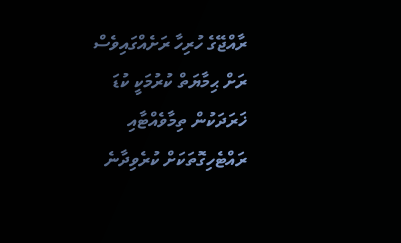ރާއްޖޭގެ ހުރިހާ ރަށެއްގައިވެސް ރަށް ޙިމާޔަތް ކުރުމަކީ ކުޑަ ޚަރަދަކުން ތިމާވެއްޓާއި ރައްޓެހިގޮތަކަށް ކުރެވިދާނެ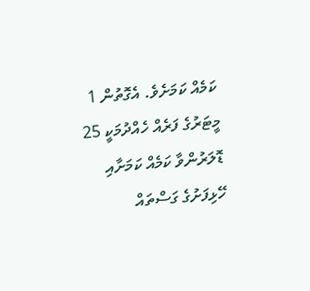ކަމެއް ކަމަށެވެ. އެގޮތުން 1 މީޓަރުގެ ފަރެއް ހެއްދުމަކީ 25 ޑޮލަރުންވާ ކަމެއް ކަމަށާއި ހޭޅިފަށުގެ ގަސްތައް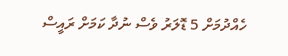ހެއްދުމަށް 5 ޑޮލަރު ވެސް ނުދާ ކަމަށް ރައީސް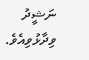ނަޝީދު ވިދާޅުވިއެވެ.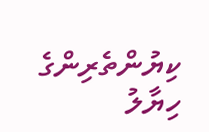ކިޔުންތެރިންގެ ހިޔާލު